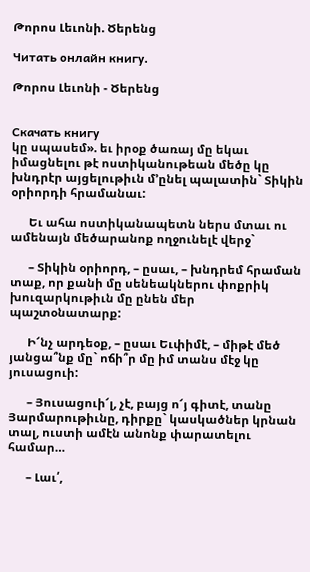Թորոս Լեւոնի. Ծերենց

Читать онлайн книгу.

Թորոս Լեւոնի - Ծերենց


Скачать книгу
կը սպասեմ». եւ իրօք ծառայ մը եկաւ իմացնելու թէ ոստիկանութեան մեծը կը խնդրէր այցելութիւն մ՚ընել պալատին` Տիկին օրիորդի հրամանաւ:

      Եւ ահա ոստիկանապետն ներս մտաւ ու ամենայն մեծարանոք ողջունելէ վերջ`

      – Տիկին օրիորդ, – ըսաւ, – խնդրեմ հրաման տաք, որ քանի մը սենեակներու փոքրիկ խուզարկութիւն մը ընեն մեր պաշտօնատարք:

      Ի՜նչ արդեօք, – ըսաւ Եւփիմէ, – միթէ մեծ յանցա՞նք մը` ոճի՞ր մը իմ տանս մէջ կը յուսացուի:

      – Յուսացուի՜լ, չէ, բայց ո՜յ գիտէ, տանը Յարմարութիւնը, դիրքը` կասկածներ կրնան տալ, ուստի ամէն անոնք փարատելու համար…

      – Լաւ՛,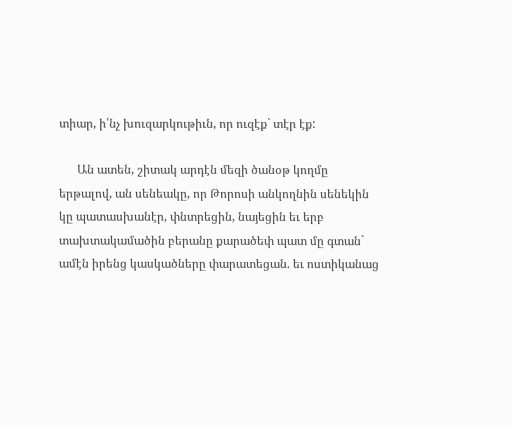տիար, ի՛նչ խուզարկութիւն, որ ուզէք` տէր էք:

      Ան ատեն, շիտակ արդէն մեզի ծանօթ կողմը երթալով, ան սենեակը, որ Թորոսի անկողնին սենեկին կը պատասխանէր, փնտրեցին, նայեցին եւ երբ տախտակամածին բերանը քարածեփ պատ մը գտան` ամէն իրենց կասկածները փարատեցան. եւ ոստիկանաց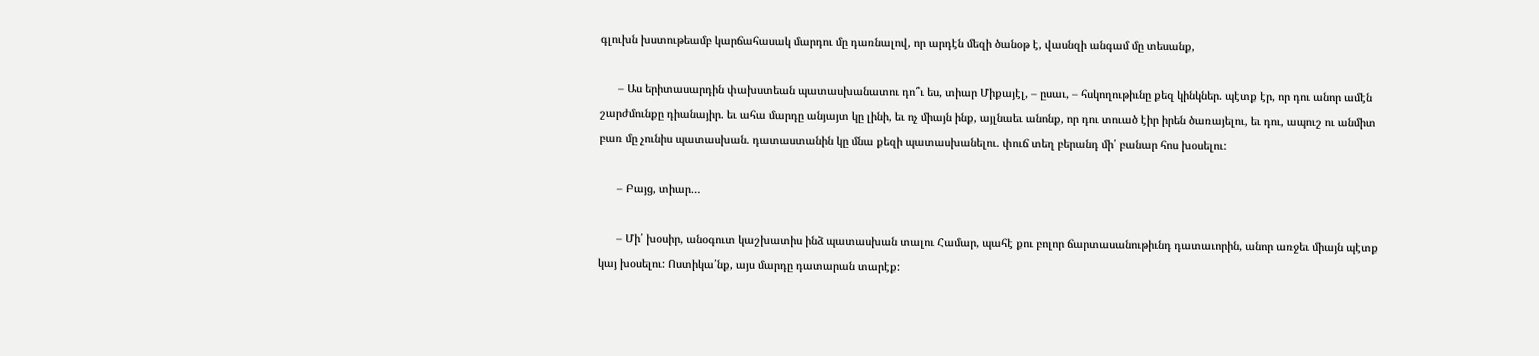գլուխն խստութեամբ կարճահասակ մարդու մը դառնալով, որ արդէն մեզի ծանօթ է, վասնզի անգամ մը տեսանք,

      – Աս երիտասարդին փախստեան պատասխանատու դո՞ւ ես, տիար Միքայէլ, – ըսաւ, – հսկողութիւնը քեզ կինկներ. պէտք էր, որ դու անոր ամէն շարժմունքը դիանայիր. եւ ահա մարդը անյայտ կը լինի, եւ ոչ միայն ինք, այլնաեւ անոնք, որ դու տուած էիր իրեն ծառայելու, եւ դու, ապուշ ու անմիտ բառ մը չունիս պատասխան. դատաստանին կը մնա քեզի պատասխանելու. փուճ տեղ բերանդ մի՛ բանար հոս խօսելու:

      – Բայց, տիար…

      – Մի՛ խօսիր, անօգուտ կաշխատիս ինձ պատասխան տալու Համար, պահէ քու բոլոր ճարտասանութիւնդ դատաւորին, անոր առջեւ միայն պէտք կայ խօսելու: Ոստիկա՛նք, այս մարդը դատարան տարէք: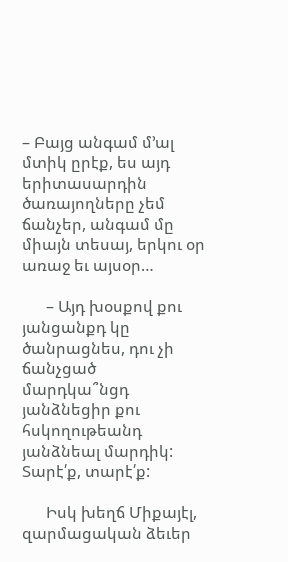– Բայց անգամ մ՚ալ մտիկ ըրէք, ես այդ երիտասարդին ծառայողները չեմ ճանչեր, անգամ մը միայն տեսայ, երկու օր առաջ եւ այսօր…

      – Այդ խօսքով քու յանցանքդ կը ծանրացնես, դու չի ճանչցած մարդկա՞նցդ յանձնեցիր քու հսկողութեանդ յանձնեալ մարդիկ: Տարէ՛ք, տարէ՛ք:

      Իսկ խեղճ Միքայէլ, զարմացական ձեւեր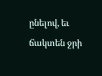ընելով, եւ ճակտեն ջրի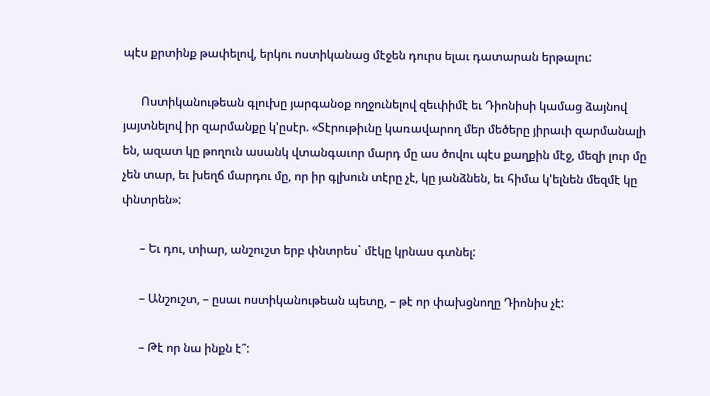պէս քրտինք թափելով, երկու ոստիկանաց մէջեն դուրս ելաւ դատարան երթալու:

      Ոստիկանութեան գլուխը յարգանօք ողջունելով զեւփիմէ եւ Դիոնիսի կամաց ձայնով յայտնելով իր զարմանքը կ'ըսէր. «Տէրութիւնը կառավարող մեր մեծերը յիրաւի զարմանալի են, ազատ կը թողուն ասանկ վտանգաւոր մարդ մը աս ծովու պէս քաղքին մէջ, մեզի լուր մը չեն տար, եւ խեղճ մարդու մը, որ իր գլխուն տէրը չէ, կը յանձնեն, եւ հիմա կ'ելնեն մեզմէ կը փնտրեն»:

      – Եւ դու, տիար, անշուշտ երբ փնտրես` մէկը կրնաս գտնել:

      – Անշուշտ, – ըսաւ ոստիկանութեան պետը, – թէ որ փախցնողը Դիոնիս չէ:

      – Թէ որ նա ինքն է՞: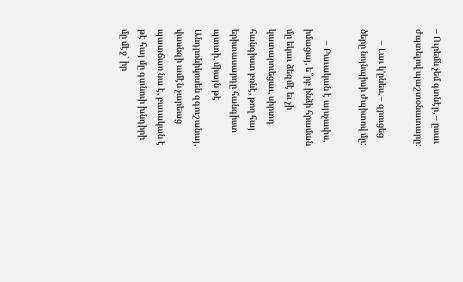– Ուրեմն չեմ գտնէր, – ըսաւ ժպտելով պաշտօնատարը:

      – Լաւ կ'ընես, – զրուցեց ծերը նոյնպիսի ժպիտով մը:

      – Բաւական է այսչափս, իմացայ, ե՞րբ ինձի հրաման մը եկաւ ձեզմէ եւ չի կատարուեցաւ, սիրտդ հանգիստ բռնէ, թող հայ երիտասարդը հանգիստ պտտի, միայն թէ Անդրոնիկոսեն զգուշանայ, վասնզի ամէն չարեաց պատճառ նա է, բաւական է թէ հայ մը գտնուի խնդիրի մը մէջ` իր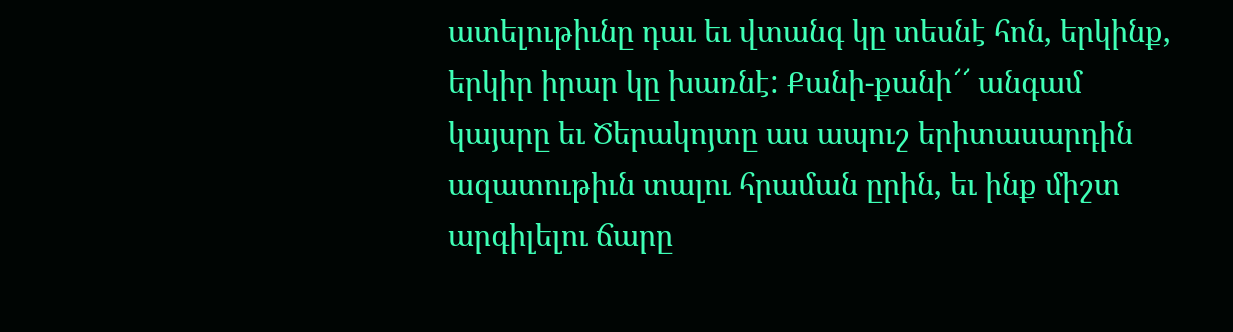ատելութիւնը դաւ եւ վտանգ կը տեսնէ հոն, երկինք, երկիր իրար կը խառնէ: Քանի-քանի՜՜ անգամ կայսրը եւ Ծերակոյտը աս ապուշ երիտասարդին ազատութիւն տալու հրաման ըրին, եւ ինք միշտ արգիլելու ճարը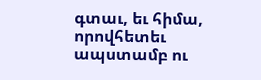գտաւ, եւ հիմա, որովհետեւ ապստամբ ու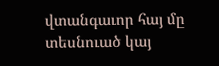վտանգաւոր հայ մը տեսնուած կայ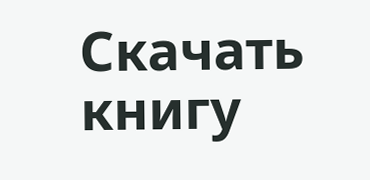Скачать книгу